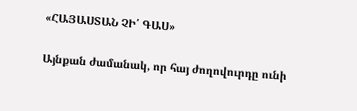«ՀԱՅԱՍՏԱՆ ՉԻ՛ ԳԱՍ»

Այնքան ժամանակ, որ հայ ժողովուրդը ունի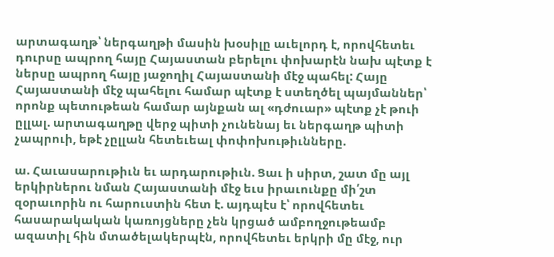արտագաղթ՝ ներգաղթի մասին խօսիլը աւելորդ է, որովհետեւ դուրսը ապրող հայը Հայաստան բերելու փոխարէն նախ պէտք է ներսը ապրող հայը յաջողիլ Հայաստանի մէջ պահել: Հայը Հայաստանի մէջ պահելու համար պէտք է ստեղծել պայմաններ՝ որոնք պետութեան համար այնքան ալ «դժուար» պէտք չէ թուի ըլլալ. արտագաղթը վերջ պիտի չունենայ եւ ներգաղթ պիտի չապրուի, եթէ չըլլան հետեւեալ փոփոխութիւնները.

ա. Հաւասարութիւն եւ արդարութիւն. Ցաւ ի սիրտ, շատ մը այլ երկիրներու նման Հայաստանի մէջ եւս իրաւունքը մի՛շտ զօրաւորին ու հարուստին հետ է. այդպէս է՝ որովհետեւ հասարակական կառոյցները չեն կրցած ամբողջութեամբ ազատիլ հին մտածելակերպէն, որովհետեւ երկրի մը մէջ, ուր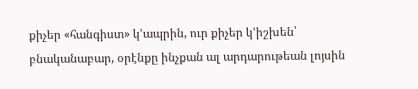քիչեր «հանգիստ» կ՚ապրին, ուր քիչեր կ՚իշխեն՝ բնականաբար, օրէնքը ինչքան ալ արդարութեան լոյսին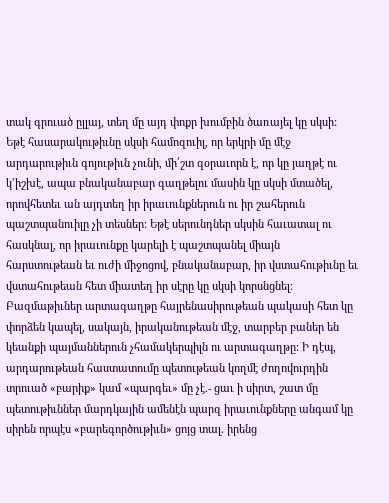տակ գրուած ըլլայ, տեղ մը այդ փոքր խումբին ծառայել կը սկսի: Եթէ հասարակութիւնը սկսի համոզուիլ, որ երկրի մը մէջ արդարութիւն գոյութիւն չունի, մի՛շտ զօրաւորն է, որ կը յաղթէ ու կ՚իշխէ, ապա բնականաբար գաղթելու մասին կը սկսի մտածել, որովհետեւ ան այդտեղ իր իրաւունքներուն ու իր շահերուն պաշտպանուիլը չի տեսներ: Եթէ սերունդներ սկսին հաւատալ ու հասկնալ, որ իրաւունքը կարելի է պաշտպանել միայն հարստութեան եւ ուժի միջոցով, բնականաբար, իր վստահութիւնը եւ վստահութեան հետ միատեղ իր սէրը կը սկսի կորսնցնել։ Բազմաթիւներ արտագաղթը հայրենասիրութեան պակասի հետ կը փորձեն կապել, սակայն, իրականութեան մէջ, տարբեր բաներ են կեանքի պայմաններուն չհամակերպիլն ու արտագաղթը: Ի դէպ, արդարութեան հաստատումը պետութեան կողմէ ժողովուրդին տրուած «բարիք» կամ «պարգեւ» մը չէ.- ցաւ ի սիրտ, շատ մը պետութիւններ մարդկային ամենէն պարզ իրաւունքները անգամ կը սիրեն որպէս «բարեգործութիւն» ցոյց տալ. իրենց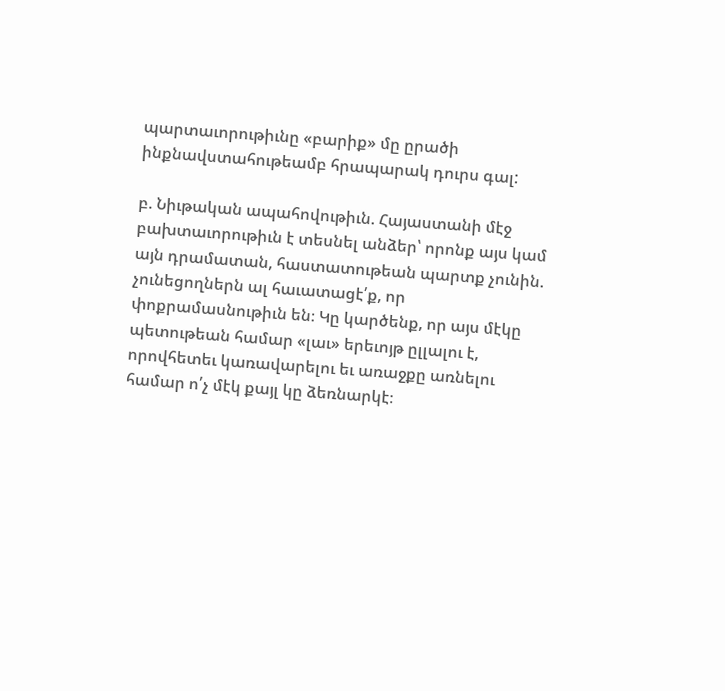պարտաւորութիւնը «բարիք» մը ըրածի ինքնավստահութեամբ հրապարակ դուրս գալ:

բ. Նիւթական ապահովութիւն. Հայաստանի մէջ բախտաւորութիւն է տեսնել անձեր՝ որոնք այս կամ այն դրամատան, հաստատութեան պարտք չունին. չունեցողներն ալ հաւատացէ՛ք, որ փոքրամասնութիւն են։ Կը կարծենք, որ այս մէկը պետութեան համար «լաւ» երեւոյթ ըլլալու է, որովհետեւ կառավարելու եւ առաջքը առնելու համար ո՛չ մէկ քայլ կը ձեռնարկէ։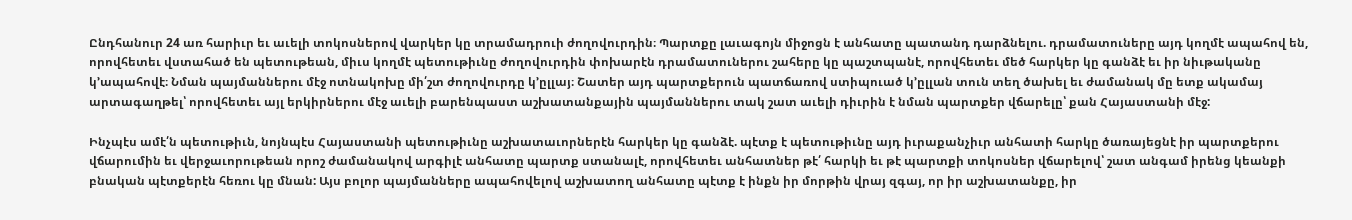Ընդհանուր 24 առ հարիւր եւ աւելի տոկոսներով վարկեր կը տրամադրուի ժողովուրդին։ Պարտքը լաւագոյն միջոցն է անհատը պատանդ դարձնելու. դրամատուները այդ կողմէ ապահով են, որովհետեւ վստահած են պետութեան, միւս կողմէ պետութիւնը ժողովուրդին փոխարէն դրամատուներու շահերը կը պաշտպանէ, որովհետեւ մեծ հարկեր կը գանձէ եւ իր նիւթականը կ՚ապահովէ։ Նման պայմաններու մէջ ոտնակոխը մի՛շտ ժողովուրդը կ՚ըլլայ։ Շատեր այդ պարտքերուն պատճառով ստիպուած կ՚ըլլան տուն տեղ ծախել եւ ժամանակ մը ետք ակամայ արտագաղթել՝ որովհետեւ այլ երկիրներու մէջ աւելի բարենպաստ աշխատանքային պայմաններու տակ շատ աւելի դիւրին է նման պարտքեր վճարելը՝ քան Հայաստանի մէջ:

Ինչպէս ամէ՛ն պետութիւն, նոյնպէս Հայաստանի պետութիւնը աշխատաւորներէն հարկեր կը գանձէ. պէտք է պետութիւնը այդ իւրաքանչիւր անհատի հարկը ծառայեցնէ իր պարտքերու վճարումին եւ վերջաւորութեան որոշ ժամանակով արգիլէ անհատը պարտք ստանալէ, որովհետեւ անհատներ թէ՛ հարկի եւ թէ պարտքի տոկոսներ վճարելով՝ շատ անգամ իրենց կեանքի բնական պէտքերէն հեռու կը մնան: Այս բոլոր պայմանները ապահովելով աշխատող անհատը պէտք է ինքն իր մորթին վրայ զգայ, որ իր աշխատանքը, իր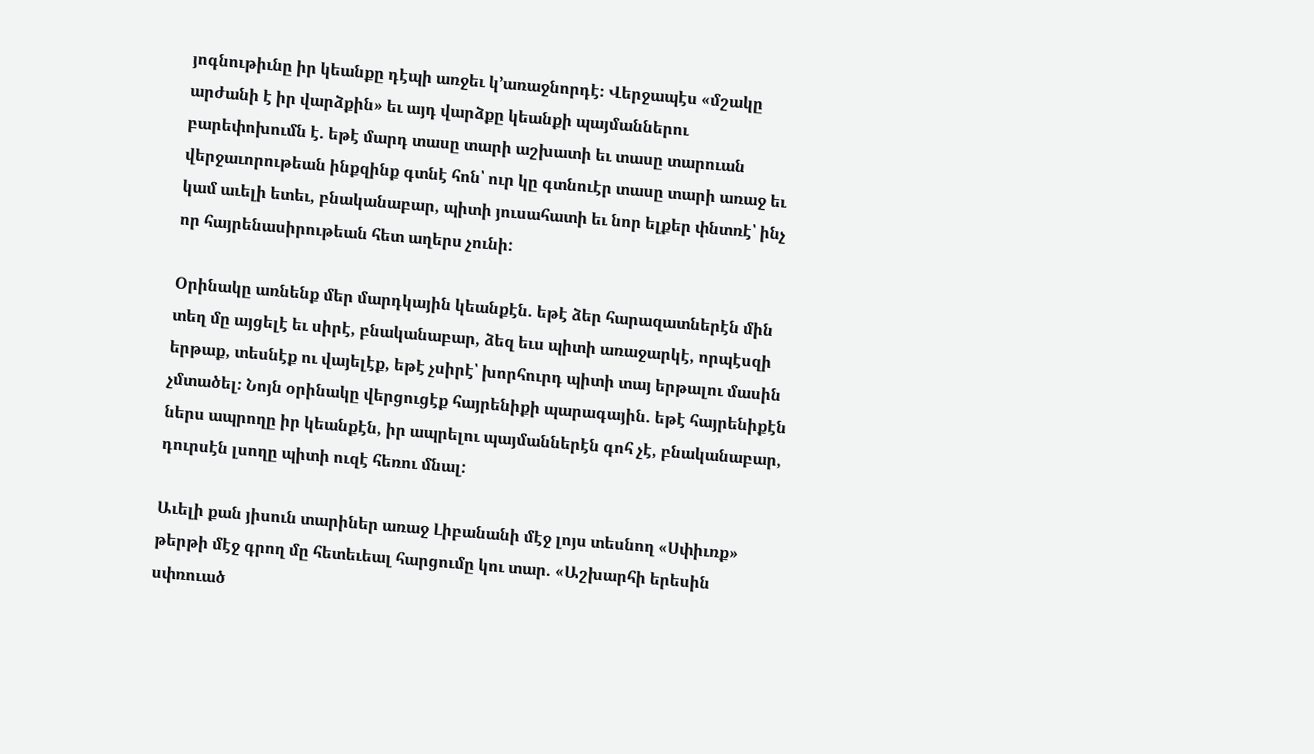յոգնութիւնը իր կեանքը դէպի առջեւ կ՚առաջնորդէ։ Վերջապէս «մշակը արժանի է իր վարձքին» եւ այդ վարձքը կեանքի պայմաններու բարեփոխումն է. եթէ մարդ տասը տարի աշխատի եւ տասը տարուան վերջաւորութեան ինքզինք գտնէ հոն՝ ուր կը գտնուէր տասը տարի առաջ եւ կամ աւելի ետեւ, բնականաբար, պիտի յուսահատի եւ նոր ելքեր փնտռէ՝ ինչ որ հայրենասիրութեան հետ աղերս չունի:

Օրինակը առնենք մեր մարդկային կեանքէն. եթէ ձեր հարազատներէն մին տեղ մը այցելէ եւ սիրէ, բնականաբար, ձեզ եւս պիտի առաջարկէ, որպէսզի երթաք, տեսնէք ու վայելէք, եթէ չսիրէ՝ խորհուրդ պիտի տայ երթալու մասին չմտածել։ Նոյն օրինակը վերցուցէք հայրենիքի պարագային. եթէ հայրենիքէն ներս ապրողը իր կեանքէն, իր ապրելու պայմաններէն գոհ չէ, բնականաբար, դուրսէն լսողը պիտի ուզէ հեռու մնալ:

Աւելի քան յիսուն տարիներ առաջ Լիբանանի մէջ լոյս տեսնող «Սփիւռք» թերթի մէջ գրող մը հետեւեալ հարցումը կու տար. «Աշխարհի երեսին սփռուած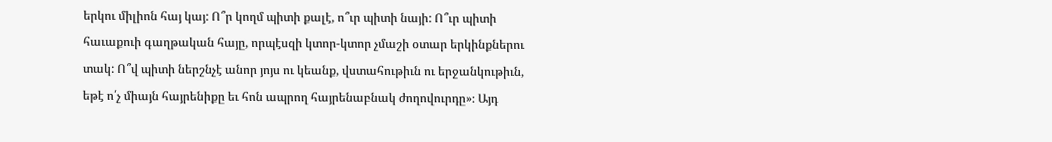երկու միլիոն հայ կայ: Ո՞ր կողմ պիտի քալէ, ո՞ւր պիտի նայի: Ո՞ւր պիտի հաւաքուի գաղթական հայը, որպէսզի կտոր-կտոր չմաշի օտար երկինքներու տակ: Ո՞վ պիտի ներշնչէ անոր յոյս ու կեանք, վստահութիւն ու երջանկութիւն, եթէ ո՛չ միայն հայրենիքը եւ հոն ապրող հայրենաբնակ ժողովուրդը»։ Այդ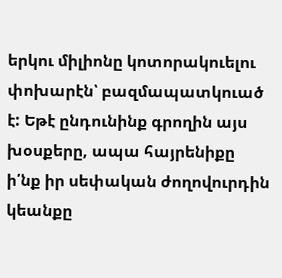երկու միլիոնը կոտորակուելու փոխարէն՝ բազմապատկուած է: Եթէ ընդունինք գրողին այս խօսքերը, ապա հայրենիքը ի՛նք իր սեփական ժողովուրդին կեանքը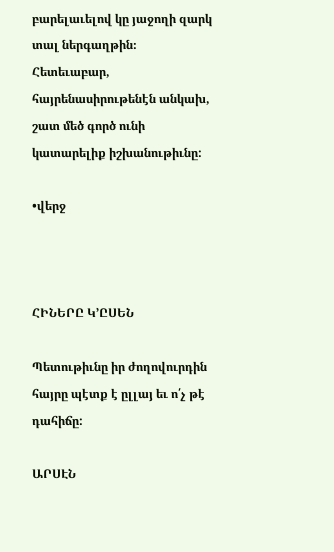բարելաւելով կը յաջողի զարկ տալ ներգաղթին։ Հետեւաբար, հայրենասիրութենէն անկախ, շատ մեծ գործ ունի կատարելիք իշխանութիւնը:

•վերջ



ՀԻՆԵՐԸ Կ՚ԸՍԵՆ

Պետութիւնը իր ժողովուրդին հայրը պէտք է ըլլայ եւ ո՛չ թէ դահիճը:

ԱՐՍԷՆ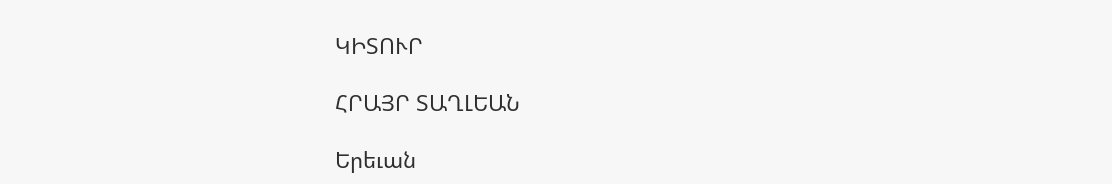ԿԻՏՈՒՐ

ՀՐԱՅՐ ՏԱՂԼԵԱՆ

Երեւան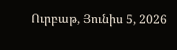Ուրբաթ, Յունիս 5, 2026